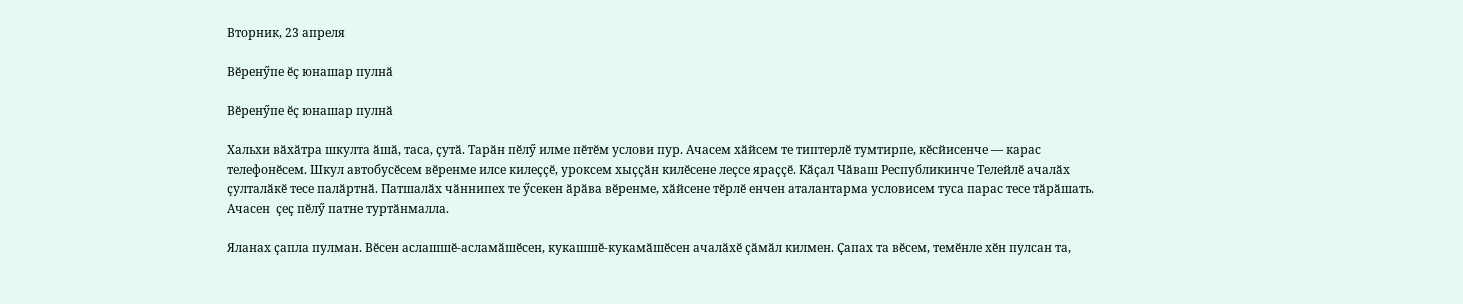Вторник, 23 апреля

Вӗренӳпе ӗҫ юнашар пулнӑ

Вӗренӳпе ӗҫ юнашар пулнӑ

Хальхи вӑхӑтра шкулта ӑшӑ, таса, ҫутӑ. Тарӑн пӗлӳ илме пӗтӗм услови пур. Ачасем хӑйсем те типтерлӗ тумтирпе, кӗсйисенче — карас телефонӗсем. Шкул автобусӗсем вӗренме илсе килеҫҫӗ, уроксем хыҫҫӑн килӗсене леҫсе яраҫҫӗ. Кӑҫал Чӑваш Республикинче Телейлӗ ачалӑх ҫулталӑкӗ тесе палӑртнӑ. Патшалӑх чӑннипех те ӳсекен ӑрӑва вӗренме, хӑйсене тӗрлӗ енчен аталантарма условисем туса парас тесе тӑрӑшать. Ачасен  ҫеҫ пӗлӳ патне туртӑнмалла.

Яланах ҫапла пулман. Вӗсен аслашшӗ-асламӑшӗсен, кукашшӗ-кукамӑшӗсен ачалӑхӗ ҫӑмӑл килмен. Ҫапах та вӗсем, темӗнле хӗн пулсан та,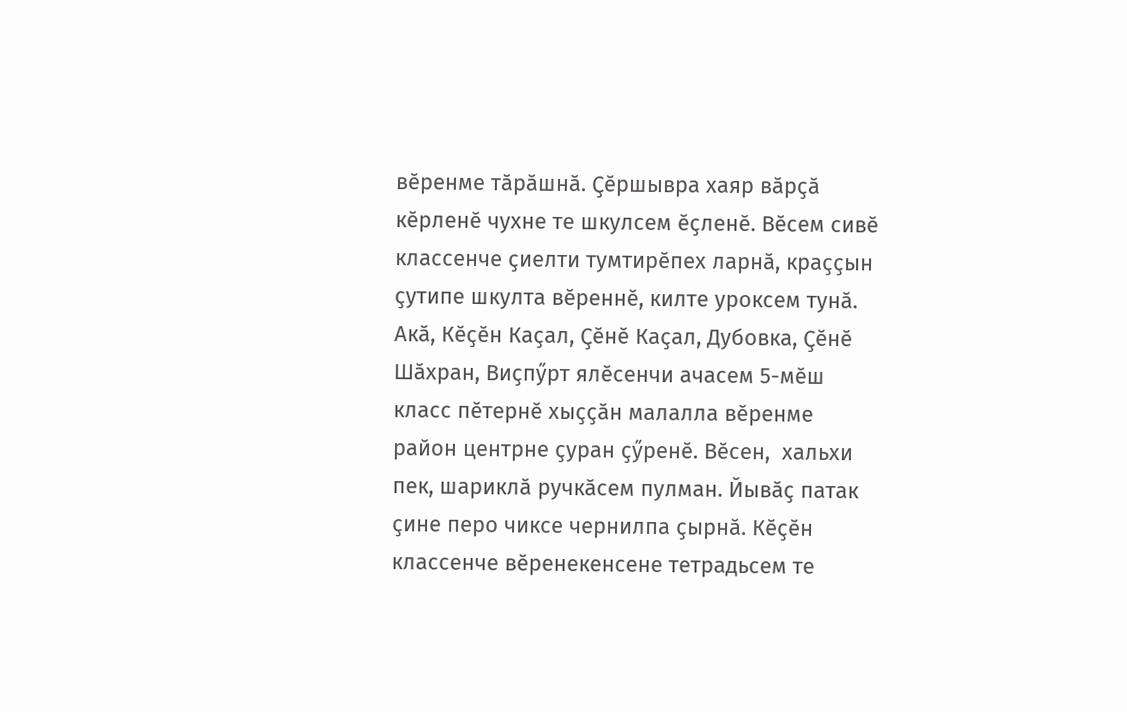вӗренме тӑрӑшнӑ. Ҫӗршывра хаяр вӑрҫӑ кӗрленӗ чухне те шкулсем ӗҫленӗ. Вӗсем сивӗ классенче ҫиелти тумтирӗпех ларнӑ, краҫҫын ҫутипе шкулта вӗреннӗ, килте уроксем тунӑ. Акӑ, Кӗҫӗн Каҫал, Ҫӗнӗ Каҫал, Дубовка, Ҫӗнӗ Шӑхран, Виҫпӳрт ялӗсенчи ачасем 5-мӗш класс пӗтернӗ хыҫҫӑн малалла вӗренме район центрне ҫуран ҫӳренӗ. Вӗсен,  хальхи пек, шариклӑ ручкӑсем пулман. Йывӑҫ патак ҫине перо чиксе чернилпа ҫырнӑ. Кӗҫӗн классенче вӗренекенсене тетрадьсем те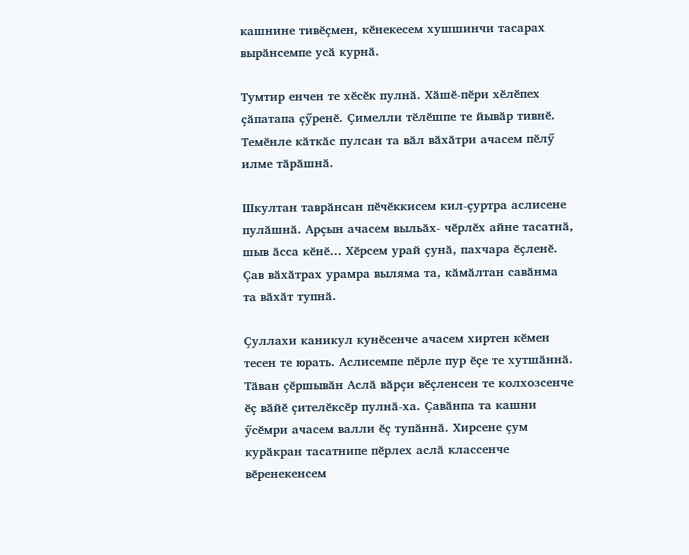кашнине тивӗҫмен, кӗнекесем хушшинчи тасарах вырӑнсемпе усӑ курнӑ.

Тумтир енчен те хӗсӗк пулнӑ. Хӑшӗ-пӗри хӗлӗпех ҫӑпатапа ҫӳренӗ. Ҫимелли тӗлӗшпе те йывӑр тивнӗ. Темӗнле кӑткӑс пулсан та вӑл вӑхӑтри ачасем пӗлӳ илме тӑрӑшнӑ.

Шкултан таврӑнсан пӗчӗккисем кил-ҫуртра аслисене пулӑшнӑ. Арҫын ачасем выльӑх- чӗрлӗх айне тасатнӑ, шыв ӑсса кӗнӗ… Хӗрсем урай ҫунӑ, пахчара ӗҫленӗ. Ҫав вӑхӑтрах урамра выляма та, кӑмӑлтан савӑнма  та вӑхӑт тупнӑ.

Ҫуллахи каникул кунӗсенче ачасем хиртен кӗмен тесен те юрать. Аслисемпе пӗрле пур ӗҫе те хутшӑннӑ. Тӑван ҫӗршывӑн Аслӑ вӑрҫи вӗҫленсен те колхозсенче ӗҫ вӑйӗ ҫителӗксӗр пулнӑ-ха. Ҫавӑнпа та кашни ӳсӗмри ачасем валли ӗҫ тупӑннӑ. Хирсене ҫум курӑкран тасатнипе пӗрлех аслӑ классенче вӗренекенсем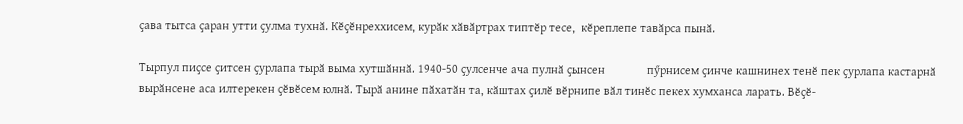ҫава тытса ҫаран утти ҫулма тухнӑ. Кӗҫӗнреххисем, курӑк хӑвӑртрах типтӗр тесе,  кӗреплепе тавӑрса пынӑ.

Тырпул пиҫсе ҫитсен ҫурлапа тырӑ выма хутшӑннӑ. 1940-50 ҫулсенче ача пулнӑ ҫынсен              пӳрнисем ҫинче кашнинех тенӗ пек ҫурлапа кастарнӑ вырӑнсене аса илтерекен ҫӗвӗсем юлнӑ. Тырӑ анине пӑхатӑн та, кӑштах ҫилӗ вӗрнипе вӑл тинӗс пекех хумханса ларать. Вӗҫӗ-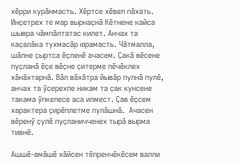хӗрри курӑнмасть. Хӗртсе хӗвел пӑхать. Инҫетрех те мар вырнаҫнӑ Кӗтнене кайса шывра чӑмпӑлтатас килет. Анчах та каҫалӑка тухмасӑр юрамасть. Чӑтмалла, шӑлне ҫыртса ӗҫленӗ ачасем. Ҫакӑ вӗсене пуҫланӑ ӗҫе вӗҫне ҫитерме пӗчӗклех хӑнӑхтарнӑ. Вӑл вӑхӑтра йывӑр пулнӑ пулӗ, анчах та ӳсерехпе никам та ҫак кунсене такама ӳпкелесе аса илмест. Ҫав ӗҫсем характера ҫирӗплетме пулӑшнӑ.  Ачасен вӗренӳ ҫулӗ пуҫланичченех тырӑ вырма тивнӗ.

Ашшӗ-амӑшӗ хӑйсен тӗпренчӗкӗсем валли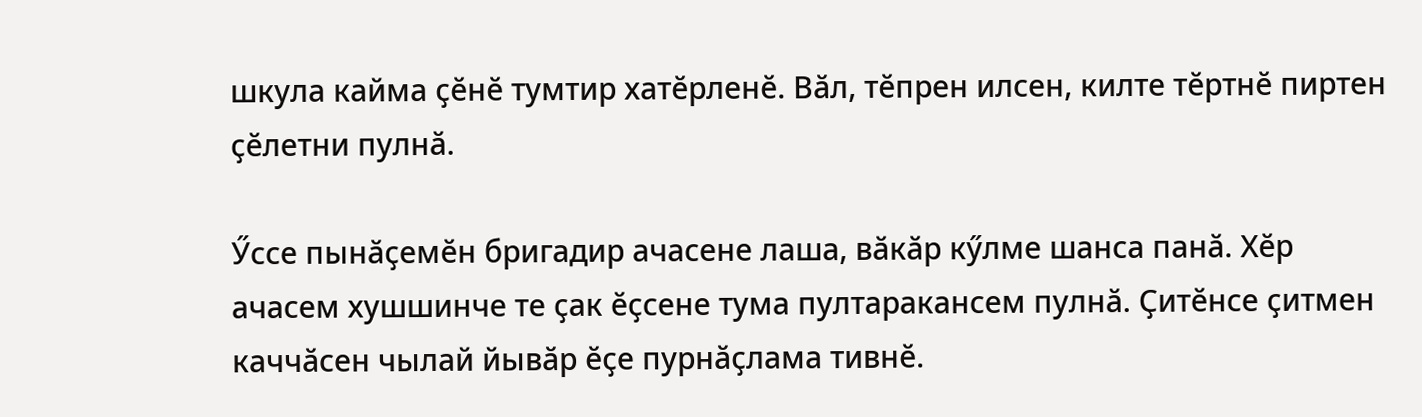шкула кайма ҫӗнӗ тумтир хатӗрленӗ. Вӑл, тӗпрен илсен, килте тӗртнӗ пиртен ҫӗлетни пулнӑ.

Ӳссе пынӑҫемӗн бригадир ачасене лаша, вӑкӑр кӳлме шанса панӑ. Хӗр ачасем хушшинче те ҫак ӗҫсене тума пултаракансем пулнӑ. Ҫитӗнсе ҫитмен каччӑсен чылай йывӑр ӗҫе пурнӑҫлама тивнӗ.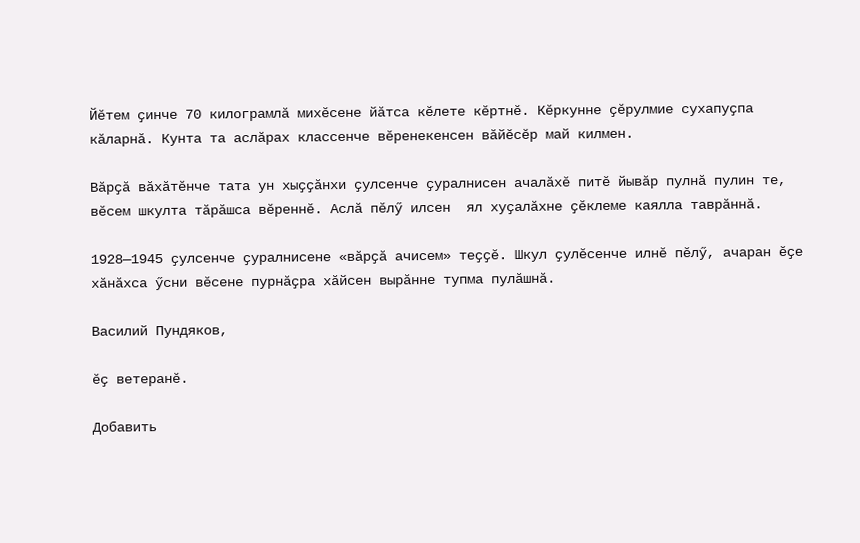Йӗтем ҫинче 70 килограмлӑ михӗсене йӑтса кӗлете кӗртнӗ. Кӗркунне ҫӗрулмие сухапуҫпа кӑларнӑ. Кунта та аслӑрах классенче вӗренекенсен вӑйӗсӗр май килмен.

Вӑрҫӑ вӑхӑтӗнче тата ун хыҫҫӑнхи ҫулсенче ҫуралнисен ачалӑхӗ питӗ йывӑр пулнӑ пулин те, вӗсем шкулта тӑрӑшса вӗреннӗ. Аслӑ пӗлӳ илсен  ял хуҫалӑхне ҫӗклеме каялла таврӑннӑ.

1928—1945 ҫулсенче ҫуралнисене «вӑрҫӑ ачисем» теҫҫӗ. Шкул ҫулӗсенче илнӗ пӗлӳ, ачаран ӗҫе хӑнӑхса ӳсни вӗсене пурнӑҫра хӑйсен вырӑнне тупма пулӑшнӑ.

Василий Пундяков,

ӗҫ ветеранӗ.

Добавить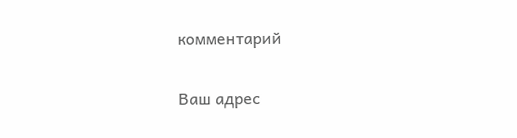комментарий

Ваш адрес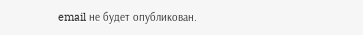email не будет опубликован.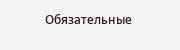Обязательные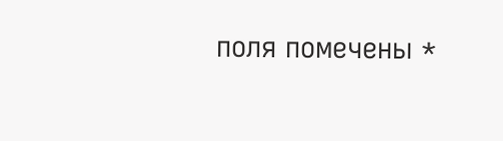поля помечены *